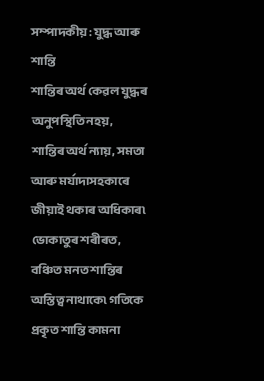সম্পাদকীয় : যুদ্ধ আৰু শান্তি
শান্তিৰ অর্থ কেৱল যুদ্ধৰ অনুপস্থিতি নহয়, শান্তিৰ অর্থ ন্যায়, সমতা আৰু মর্যাদাসহকাৰে জীয়াই থকাৰ অধিকাৰ৷ ভোকাতুৰ শৰীৰত, বঞ্চিত মনত শান্তিৰ অস্তিত্ব নাথাকে৷ গতিকে প্রকৃত শান্তি কামনা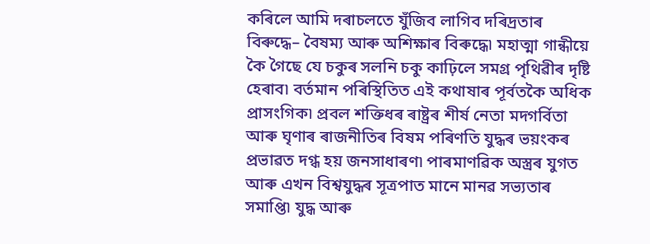কৰিলে আমি দৰাচলতে যুঁজিব লাগিব দৰিদ্রতাৰ বিৰুদ্ধে– বৈষম্য আৰু অশিক্ষাৰ বিৰুদ্ধে৷ মহাত্মা গান্ধীয়ে কৈ গৈছে যে চকুৰ সলনি চকু কাঢ়িলে সমগ্র পৃথিৱীৰ দৃষ্টি হেৰাব৷ বর্তমান পৰিস্থিতিত এই কথাষাৰ পূর্বতকৈ অধিক প্রাসংগিক৷ প্রবল শক্তিধৰ ৰাষ্ট্রৰ শীর্ষ নেতা মদগর্বিতা আৰু ঘৃণাৰ ৰাজনীতিৰ বিষম পৰিণতি যুদ্ধৰ ভয়ংকৰ প্রভাৱত দগ্ধ হয় জনসাধাৰণ৷ পাৰমাণৱিক অস্ত্রৰ যুগত আৰু এখন বিশ্বযুদ্ধৰ সূত্রপাত মানে মানৱ সভ্যতাৰ সমাপ্তি৷ যুদ্ধ আৰু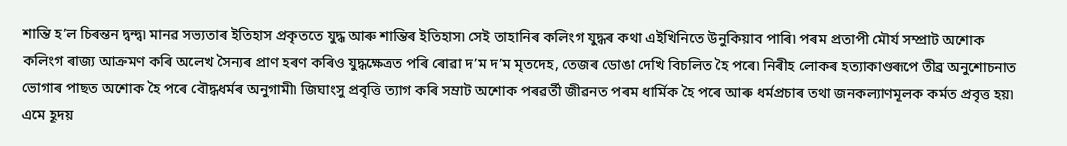শান্তি হ’ল চিৰন্তন দ্বন্দ্ব৷ মানৱ সভ্যতাৰ ইতিহাস প্রকৃততে যুদ্ধ আৰু শান্তিৰ ইতিহাস৷ সেই তাহানিৰ কলিংগ যুদ্ধৰ কথা এইখিনিতে উনুকিয়াব পাৰি৷ পৰম প্রতাপী মৌর্য সম্প্রাট অশোক কলিংগ ৰাজ্য আক্রমণ কৰি অলেখ সৈন্যৰ প্রাণ হৰণ কৰিও যুদ্ধক্ষেত্রত পৰি ৰোৱা দ’ম দ’ম মৃতদেহ, তেজৰ ডোঙা দেখি বিচলিত হৈ পৰে৷ নিৰীহ লোকৰ হত্যাকাণ্ডৰূপে তীব্র অনুশোচনাত ভোগাৰ পাছত অশোক হৈ পৰে বৌদ্ধধর্মৰ অনুগামী৷ জিঘাংসু প্রবৃত্তি ত্যাগ কৰি সম্রাট অশোক পৰৱর্তী জীৱনত পৰম ধার্মিক হৈ পৰে আৰু ধর্মপ্রচাৰ তথা জনকল্যাণমূলক কর্মত প্রবৃত্ত হয়৷ এমে হূদয়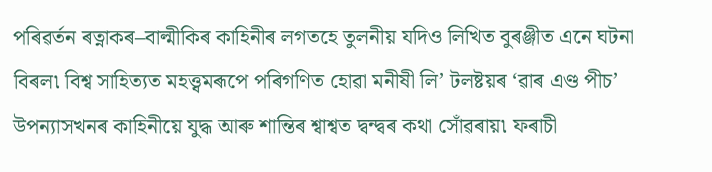পৰিৱর্তন ৰত্নাকৰ–বাল্মীকিৰ কাহিনীৰ লগতহে তুলনীয় যদিও লিখিত বুৰঞ্জীত এনে ঘটনা বিৰল৷ বিশ্ব সাহিত্যত মহত্ত্বমৰূপে পৰিগণিত হোৱা মনীষী লি’ টলষ্টয়ৰ ‘ৱাৰ এণ্ড পীচ’ উপন্যাসখনৰ কাহিনীয়ে যুদ্ধ আৰু শান্তিৰ শ্বাশ্বত দ্বন্দ্বৰ কথা সোঁৱৰায়৷ ফৰাচী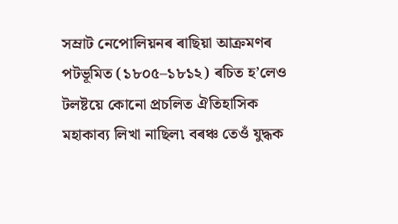সম্রাট নেপোলিয়নৰ ৰাছিয়া আক্রমণৰ পটভূমিত (১৮০৫–১৮১২) ৰচিত হ’লেও টলষ্টয়ে কোনো প্রচলিত ঐতিহাসিক মহাকাব্য লিখা নাছিল৷ বৰঞ্চ তেওঁ যুদ্ধক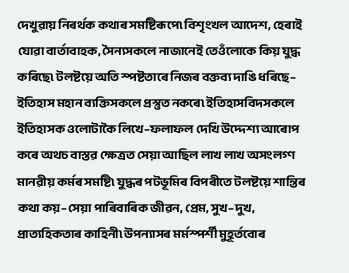দেখুৱায় নিৰর্থক কথাৰ সমষ্টিৰূপে৷ বিশৃংখল আদেশ, হেৰাই যোৱা বার্তাবাহক, সৈন্যসকলে নাজানেই তেওঁলোকে কিয় যুদ্ধ কৰিছে৷ টলষ্টয়ে অতি স্পষ্টতাৰে নিজৰ বক্তব্য দাঙি ধৰিছে– ইতিহাস মহান ব্যক্তিসকলে প্রস্তুত নকৰে৷ ইতিহাসবিদসকলে ইতিহাসক ওলোটাকৈ লিখে–ফলাফল দেখি উদ্দেশ্য আৰোপ কৰে অথচ বাস্তৱ ক্ষেত্রত সেয়া আছিল লাখ লাখ অসংলগ্ণ মানৱীয় কর্মৰ সমষ্টি৷ যুদ্ধৰ পটভূমিৰ বিপৰীতে টলষ্টয়ে শান্তিৰ কথা কয়–সেয়া পাৰিবাৰিক জীৱন, প্রেম, সুখ–দুখ, প্রাত্যহিকতাৰ কাহিনী৷ উপন্যাসৰ মর্মস্পর্শী মুহূর্তবোৰ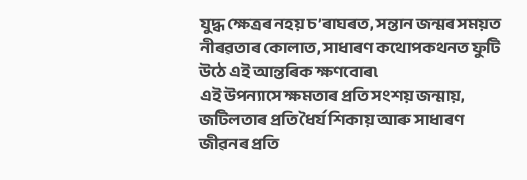যুদ্ধ ক্ষেত্রৰ নহয় চ’ৰাঘৰত, সন্তান জন্মৰ সময়ত নীৰৱতাৰ কোলাত, সাধাৰণ কথোপকথনত ফুটি উঠে এই আন্তৰিক ক্ষণবোৰ৷
এই উপন্যাসে ক্ষমতাৰ প্রতি সংশয় জন্মায়, জটিলতাৰ প্রতি ধৈর্য শিকায় আৰু সাধাৰণ জীৱনৰ প্রতি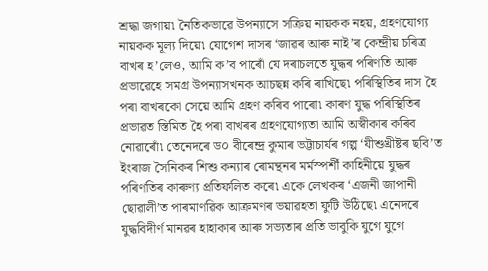শ্রদ্ধা জগায়৷ নৈতিকভাৱে উপন্যাসে সক্রিয় নায়কক নহয়, গ্রহণযোগ্য নায়কক মূল্য দিয়ে৷ যোগেশ দাসৰ ‘জাৱৰ আৰু নাই’ৰ কেন্দ্রীয় চৰিত্র বাখৰ হ’লেও, আমি ক’ব পাৰোঁ যে দৰাচলতে যুদ্ধৰ পৰিণতি আৰু প্রভাৱেহে সমগ্র উপন্যাসখনক আচছন্ন কৰি ৰাখিছে৷ পৰিস্থিতিৰ দাস হৈ পৰা বাখৰকো সেয়ে আমি গ্রহণ কৰিব পাৰো৷ কাৰণ যুদ্ধ পৰিস্থিতিৰ প্রভাৱত স্তিমিত হৈ পৰা বাখৰৰ গ্রহণযোগ্যতা আমি অস্বীকাৰ কৰিব নোৱাৰোঁ৷ তেনেদৰে ড০ বীৰেন্দ্র কুমাৰ ভট্টাচার্যৰ গল্প ‘যীশুখ্রীষ্টৰ ছবি’ত ইংৰাজ সৈনিকৰ শিশু কন্যাৰ ৰোমন্থনৰ মর্মস্পর্শী কাহিনীয়ে যুদ্ধৰ পৰিণতিৰ কাৰুণ্য প্রতিফলিত কৰে৷ একে লেখকৰ ‘এজনী জাপানী ছোৱালী’ত পাৰমাণৱিক আক্রমণৰ ভয়াৱহতা ফুটি উঠিছে৷ এনেদৰে যুদ্ধবিদীর্ণ মানৱৰ হাহাকাৰ আৰু সভ্যতাৰ প্রতি ভাবুকি যুগে যুগে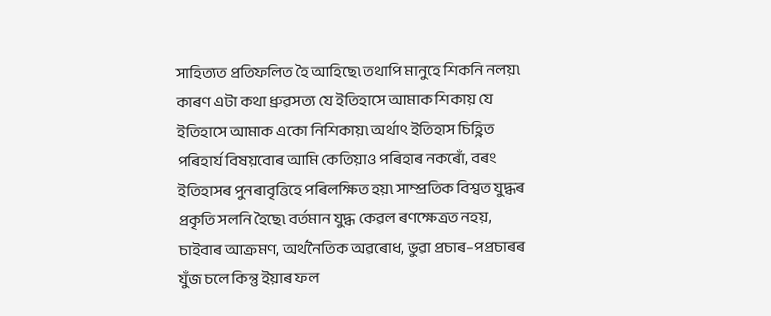সাহিত্যত প্রতিফলিত হৈ আহিছে৷ তথাপি মানুহে শিকনি নলয়৷ কাৰণ এটা কথা ধ্রুৱসত্য যে ইতিহাসে আমাক শিকায় যে ইতিহাসে আমাক একো নিশিকায়৷ অর্থাৎ ইতিহাস চিহ্ণিত পৰিহার্য বিষয়বোৰ আমি কেতিয়াও পৰিহাৰ নকৰোঁ, বৰং ইতিহাসৰ পুনৰাবৃত্তিহে পৰিলক্ষিত হয়৷ সাম্প্রতিক বিশ্বত যুদ্ধৰ প্রকৃতি সলনি হৈছে৷ বর্তমান যুদ্ধ কেৱল ৰণক্ষেত্রত নহয়, চাইবাৰ আক্রমণ, অর্থনৈতিক অৱৰোধ, ভুৱা প্রচাৰ–পপ্রচাৰৰ যুঁজ চলে কিন্তু ইয়াৰ ফল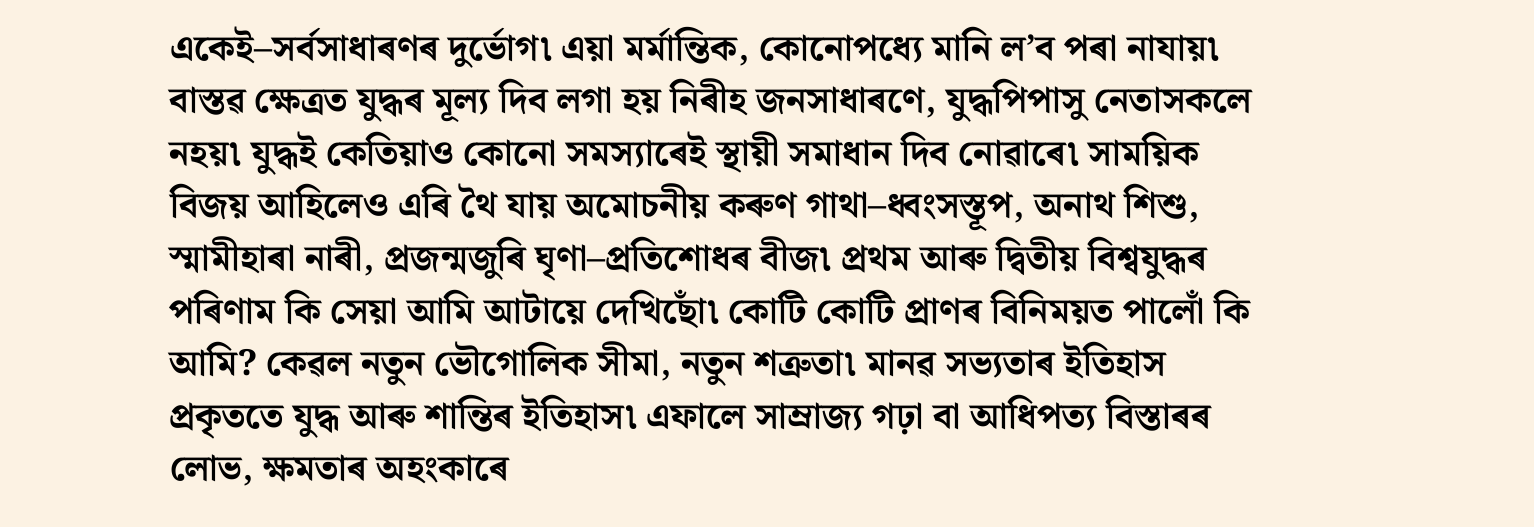একেই–সর্বসাধাৰণৰ দুর্ভোগ৷ এয়া মর্মান্তিক, কোনোপধ্যে মানি ল’ব পৰা নাযায়৷ বাস্তৱ ক্ষেত্রত যুদ্ধৰ মূল্য দিব লগা হয় নিৰীহ জনসাধাৰণে, যুদ্ধপিপাসু নেতাসকলে নহয়৷ যুদ্ধই কেতিয়াও কোনো সমস্যাৰেই স্থায়ী সমাধান দিব নোৱাৰে৷ সাময়িক বিজয় আহিলেও এৰি থৈ যায় অমোচনীয় কৰুণ গাথা–ধ্বংসস্তূপ, অনাথ শিশু, স্মামীহাৰা নাৰী, প্রজন্মজুৰি ঘৃণা–প্রতিশোধৰ বীজ৷ প্রথম আৰু দ্বিতীয় বিশ্বযুদ্ধৰ পৰিণাম কি সেয়া আমি আটায়ে দেখিছোঁ৷ কোটি কোটি প্রাণৰ বিনিময়ত পালোঁ কি আমি? কেৱল নতুন ভৌগোলিক সীমা, নতুন শত্রুতা৷ মানৱ সভ্যতাৰ ইতিহাস প্রকৃততে যুদ্ধ আৰু শান্তিৰ ইতিহাস৷ এফালে সাম্রাজ্য গঢ়া বা আধিপত্য বিস্তাৰৰ লোভ, ক্ষমতাৰ অহংকাৰে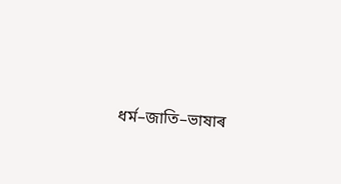ধর্ম–জাতি–ভাষাৰ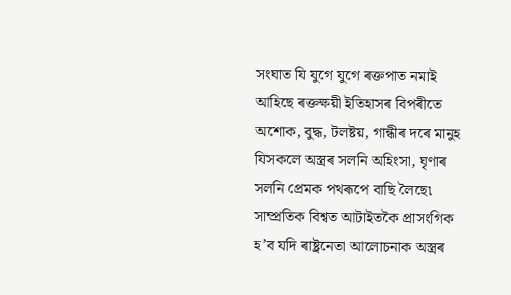সংঘাত যি যুগে যুগে ৰক্তপাত নমাই আহিছে ৰক্তক্ষয়ী ইতিহাসৰ বিপৰীতে অশোক, বুদ্ধ, টলষ্টয়, গান্ধীৰ দৰে মানুহ যিসকলে অস্ত্রৰ সলনি অহিংসা, ঘৃণাৰ সলনি প্রেমক পথৰূপে বাছি লৈছে৷ সাম্প্রতিক বিশ্বত আটাইতকৈ প্রাসংগিক হ’ব যদি ৰাষ্ট্রনেতা আলোচনাক অস্ত্রৰ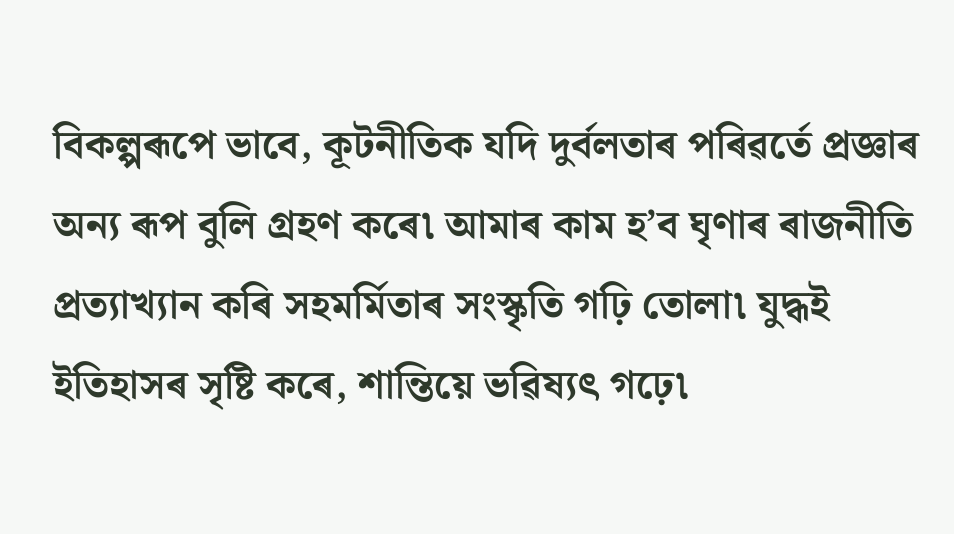বিকল্পৰূপে ভাবে, কূটনীতিক যদি দুর্বলতাৰ পৰিৱর্তে প্রজ্ঞাৰ অন্য ৰূপ বুলি গ্রহণ কৰে৷ আমাৰ কাম হ’ব ঘৃণাৰ ৰাজনীতি প্রত্যাখ্যান কৰি সহমর্মিতাৰ সংস্কৃতি গঢ়ি তোলা৷ যুদ্ধই ইতিহাসৰ সৃষ্টি কৰে, শান্তিয়ে ভৱিষ্যৎ গঢ়ে৷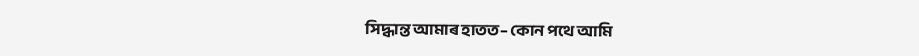সিদ্ধান্ত আমাৰ হাতত– কোন পথে আমি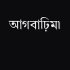আগবাঢ়িম৷